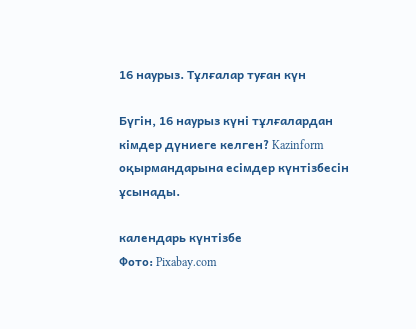16 наурыз. Тұлғалар туған күн

Бүгін, 16 наурыз күні тұлғалардан кімдер дүниеге келген? Kazinform оқырмандарына есімдер күнтізбесін ұсынады.

календарь күнтізбе
Фото: Pixabay.com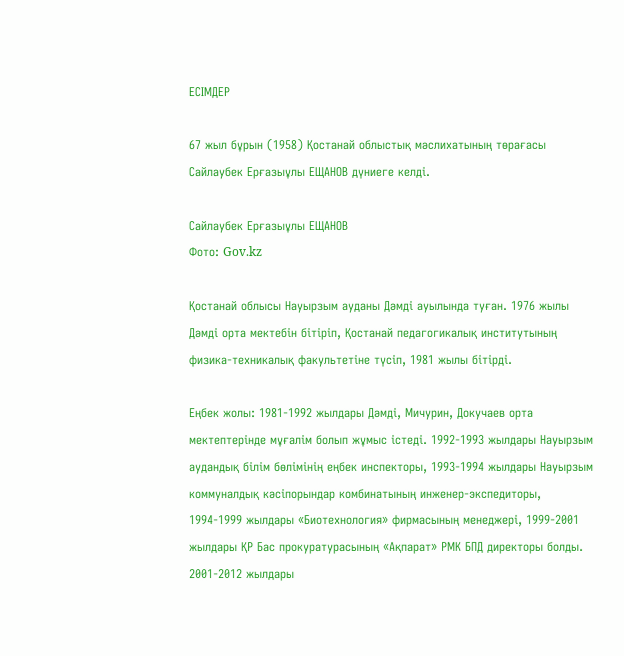ЕСІМДЕР

67 жыл бұрын (1958) Қостанай облыстық мәслихатының төрағасы Сайлаубек Ерғазыұлы ЕЩАНОВ дүниеге келді.

Сайлаубек Ерғазыұлы ЕЩАНОВ
Фото: Gov.kz

Қостанай облысы Науырзым ауданы Дәмді ауылында туған. 1976 жылы Дәмді орта мектебін бітіріп, Қостанай педагогикалық институтының физика-техникалық факультетіне түсіп, 1981 жылы бітірді.

Еңбек жолы: 1981-1992 жылдары Дәмді, Мичурин, Докучаев орта мектептерінде мұғалім болып жұмыс істеді. 1992-1993 жылдары Науырзым аудандық білім бөлімінің еңбек инспекторы, 1993-1994 жылдары Науырзым коммуналдық кәсіпорындар комбинатының инженер-экспедиторы, 1994-1999 жылдары «Биотехнология» фирмасының менеджері, 1999-2001 жылдары ҚР Бас прокуратурасының «Ақпарат» РМК БПД директоры болды. 2001-2012 жылдары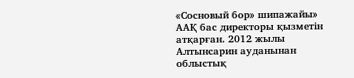«Сосновый бор» шипажайы» ААҚ бас директоры қызметін атқарған. 2012 жылы Алтынсарин ауданынан облыстық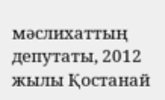мәслихаттың депутаты, 2012 жылы Қостанай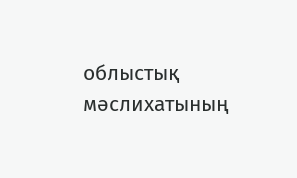облыстық мәслихатының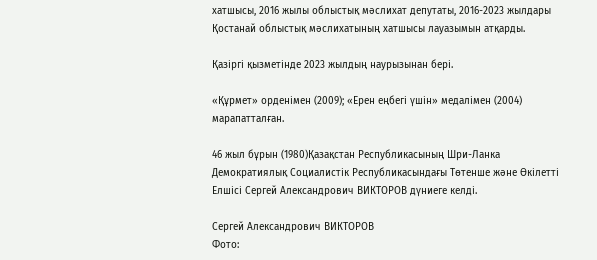хатшысы, 2016 жылы облыстық мәслихат депутаты, 2016-2023 жылдары Қостанай облыстық мәслихатының хатшысы лауазымын атқарды.

Қазіргі қызметінде 2023 жылдың наурызынан бері.

«Құрмет» орденімен (2009); «Ерен еңбегі үшін» медалімен (2004) марапатталған.

46 жыл бұрын (1980)Қазақстан Республикасының Шри-Ланка Демократиялық Социалистік Республикасындағы Төтенше және Өкілетті Елшісі Сергей Александрович ВИКТОРОВ дүниеге келді.

Сергей Александрович ВИКТОРОВ
Фото: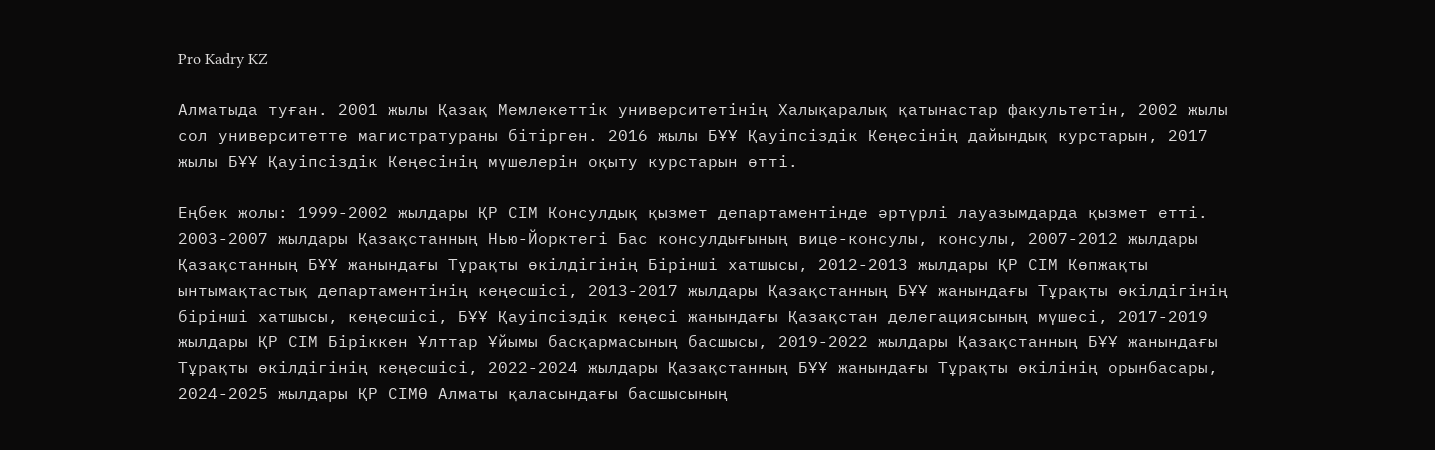Pro Kadry KZ

Алматыда туған. 2001 жылы Қазақ Мемлекеттік университетінің Халықаралық қатынастар факультетін, 2002 жылы сол университетте магистратураны бітірген. 2016 жылы БҰҰ Қауіпсіздік Кеңесінің дайындық курстарын, 2017 жылы БҰҰ Қауіпсіздік Кеңесінің мүшелерін оқыту курстарын өтті.

Еңбек жолы: 1999-2002 жылдары ҚР СІМ Консулдық қызмет департаментінде әртүрлі лауазымдарда қызмет етті. 2003-2007 жылдары Қазақстанның Нью-Йорктегі Бас консулдығының вице-консулы, консулы, 2007-2012 жылдары Қазақстанның БҰҰ жанындағы Тұрақты өкілдігінің Бірінші хатшысы, 2012-2013 жылдары ҚР СІМ Көпжақты ынтымақтастық департаментінің кеңесшісі, 2013-2017 жылдары Қазақстанның БҰҰ жанындағы Тұрақты өкілдігінің бірінші хатшысы, кеңесшісі, БҰҰ Қауіпсіздік кеңесі жанындағы Қазақстан делегациясының мүшесі, 2017-2019 жылдары ҚР СІМ Біріккен Ұлттар Ұйымы басқармасының басшысы, 2019-2022 жылдары Қазақстанның БҰҰ жанындағы Тұрақты өкілдігінің кеңесшісі, 2022-2024 жылдары Қазақстанның БҰҰ жанындағы Тұрақты өкілінің орынбасары, 2024-2025 жылдары ҚР СІМӨ Алматы қаласындағы басшысының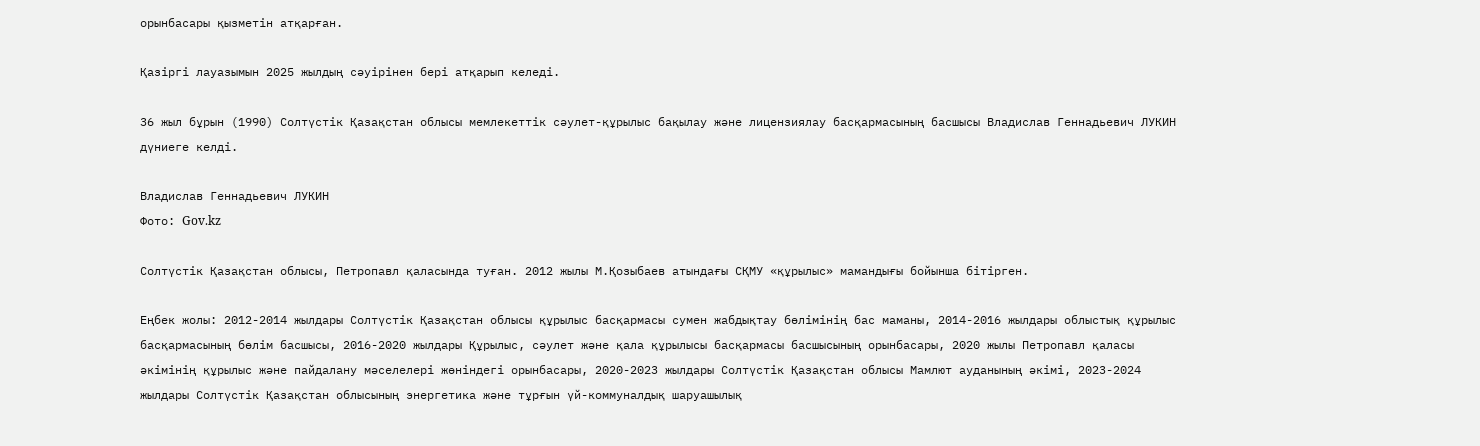орынбасары қызметін атқарған.

Қазіргі лауазымын 2025 жылдың сәуірінен бері атқарып келеді.

36 жыл бұрын (1990) Солтүстік Қазақстан облысы мемлекеттік сәулет-құрылыс бақылау және лицензиялау басқармасының басшысы Владислав Геннадьевич ЛУКИН дүниеге келді.

Владислав Геннадьевич ЛУКИН
Фото: Gov.kz

Солтүстік Қазақстан облысы, Петропавл қаласында туған. 2012 жылы М.Қозыбаев атындағы СҚМУ «құрылыс» мамандығы бойынша бітірген.

Еңбек жолы: 2012-2014 жылдары Солтүстік Қазақстан облысы құрылыс басқармасы сумен жабдықтау бөлімінің бас маманы, 2014-2016 жылдары облыстық құрылыс басқармасының бөлім басшысы, 2016-2020 жылдары Құрылыс, сәулет және қала құрылысы басқармасы басшысының орынбасары, 2020 жылы Петропавл қаласы әкімінің құрылыс және пайдалану мәселелері жөніндегі орынбасары, 2020-2023 жылдары Солтүстік Қазақстан облысы Мамлют ауданының әкімі, 2023-2024 жылдары Солтүстік Қазақстан облысының энергетика және тұрғын үй-коммуналдық шаруашылық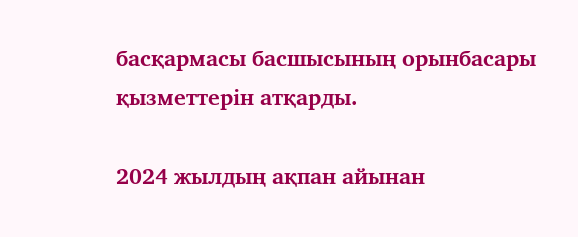басқармасы басшысының орынбасары қызметтерін атқарды.

2024 жылдың ақпан айынан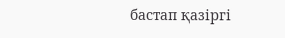бастап қазіргі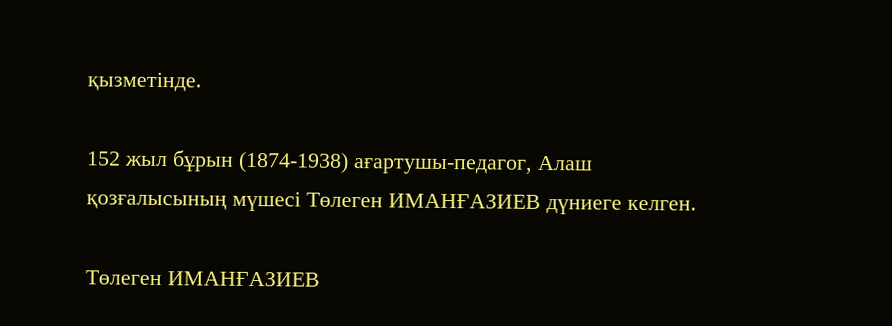қызметінде.

152 жыл бұрын (1874-1938) ағартушы-педагог, Алаш қозғалысының мүшесі Төлеген ИМАНҒАЗИЕВ дүниеге келген.

Төлеген ИМАНҒАЗИЕВ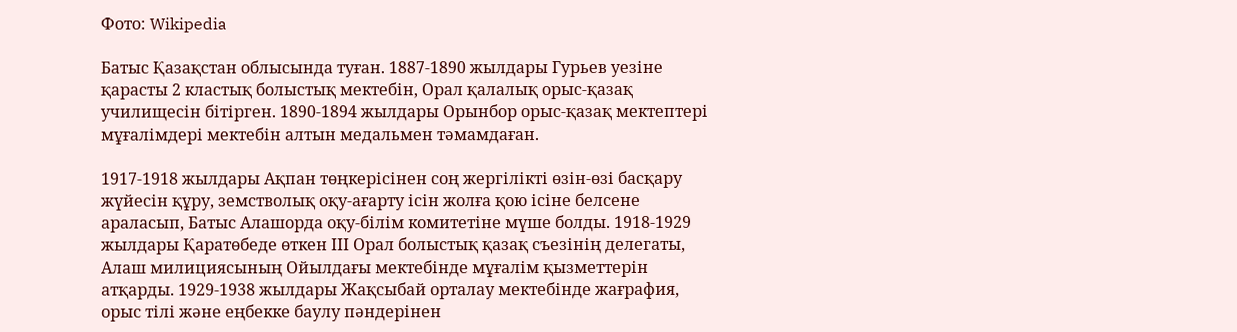Фото: Wikipedia

Батыс Қазақстан облысында туған. 1887-1890 жылдары Гурьев уезіне қарасты 2 кластық болыстық мектебін, Орал қалалық орыс-қазақ училищесін бітірген. 1890-1894 жылдары Орынбор орыс-қазақ мектептері мұғалімдері мектебін алтын медальмен тәмамдаған.

1917-1918 жылдары Ақпан төңкерісінен соң жергілікті өзін-өзі басқару жүйесін құру, земстволық оқу-ағарту ісін жолға қою ісіне белсене араласып, Батыс Алашорда оқу-білім комитетіне мүше болды. 1918-1929 жылдары Қаратөбеде өткен ІІІ Орал болыстық қазақ съезінің делегаты, Алаш милициясының Ойылдағы мектебінде мұғалім қызметтерін атқарды. 1929-1938 жылдары Жақсыбай орталау мектебінде жағрафия, орыс тілі және еңбекке баулу пәндерінен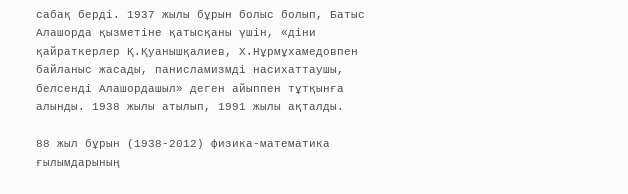сабақ берді. 1937 жылы бұрын болыс болып, Батыс Алашорда қызметіне қатысқаны үшін, «діни қайраткерлер Қ.Қуанышқалиев, Х.Нұрмұхамедовпен байланыс жасады, панисламизмді насихаттаушы, белсенді Алашордашыл» деген айыппен тұтқынға алынды. 1938 жылы атылып, 1991 жылы ақталды.

88 жыл бұрын (1938-2012) физика-математика ғылымдарының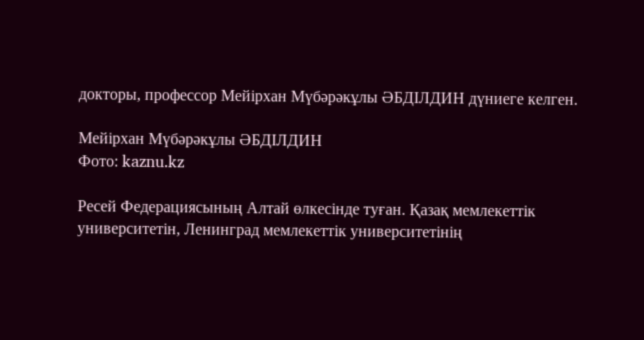докторы, профессор Мейірхан Мүбәрәкұлы ӘБДІЛДИН дүниеге келген.

Мейірхан Мүбәрәкұлы ӘБДІЛДИН
Фото: kaznu.kz

Ресей Федерациясының Алтай өлкесінде туған. Қазақ мемлекеттік университетін, Ленинград мемлекеттік университетінің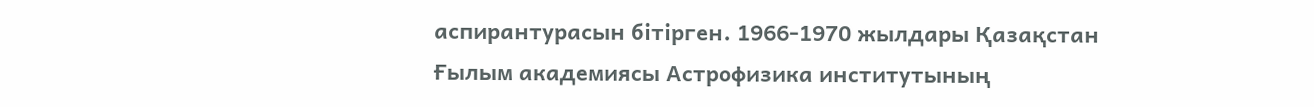аспирантурасын бітірген. 1966-1970 жылдары Қазақстан Ғылым академиясы Астрофизика институтының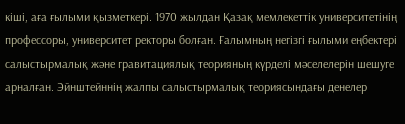кіші, аға ғылыми қызметкері. 1970 жылдан Қазақ мемлекеттік университетінің профессоры, университет ректоры болған. Ғалымның негізгі ғылыми еңбектері салыстырмалық және гравитациялық теорияның күрделі мәселелерін шешуге арналған. Эйнштейннің жалпы салыстырмалық теориясындағы денелер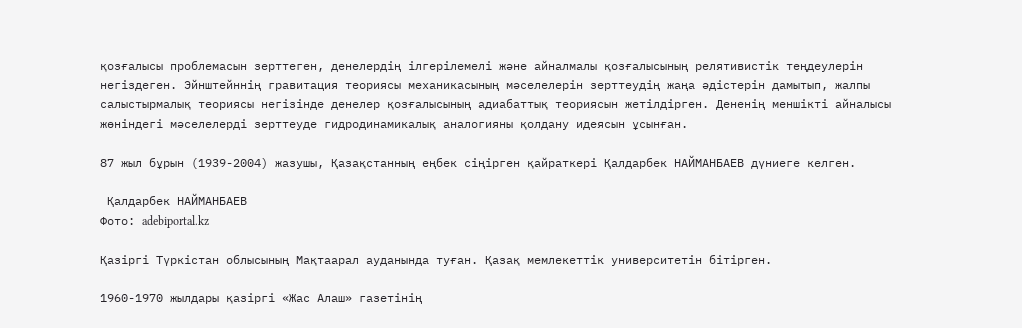қозғалысы проблемасын зерттеген, денелердің ілгерілемелі және айналмалы қозғалысының релятивистік теңдеулерін негіздеген. Эйнштейннің гравитация теориясы механикасының мәселелерін зерттеудің жаңа әдістерін дамытып, жалпы салыстырмалық теориясы негізінде денелер қозғалысының адиабаттық теориясын жетілдірген. Дененің меншікті айналысы жөніндегі мәселелерді зерттеуде гидродинамикалық аналогияны қолдану идеясын ұсынған.

87 жыл бұрын (1939-2004) жазушы, Қазақстанның еңбек сіңірген қайраткері Қалдарбек НАЙМАНБАЕВ дүниеге келген.

 Қалдарбек НАЙМАНБАЕВ
Фото: adebiportal.kz

Қазіргі Түркістан облысының Мақтаарал ауданында туған. Қазақ мемлекеттік университетін бітірген.

1960-1970 жылдары қазіргі «Жас Алаш» газетінің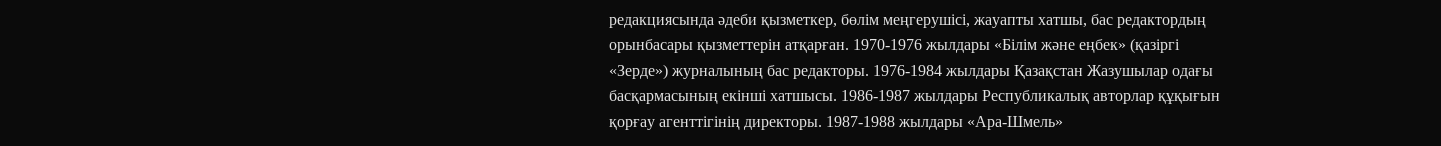редакциясында әдеби қызметкер, бөлім меңгерушісі, жауапты хатшы, бас редактордың орынбасары қызметтерін атқарған. 1970-1976 жылдары «Білім және еңбек» (қазіргі «Зерде») журналының бас редакторы. 1976-1984 жылдары Қазақстан Жазушылар одағы басқармасының екінші хатшысы. 1986-1987 жылдары Республикалық авторлар құқығын қорғау агенттігінің директоры. 1987-1988 жылдары «Ара-Шмель»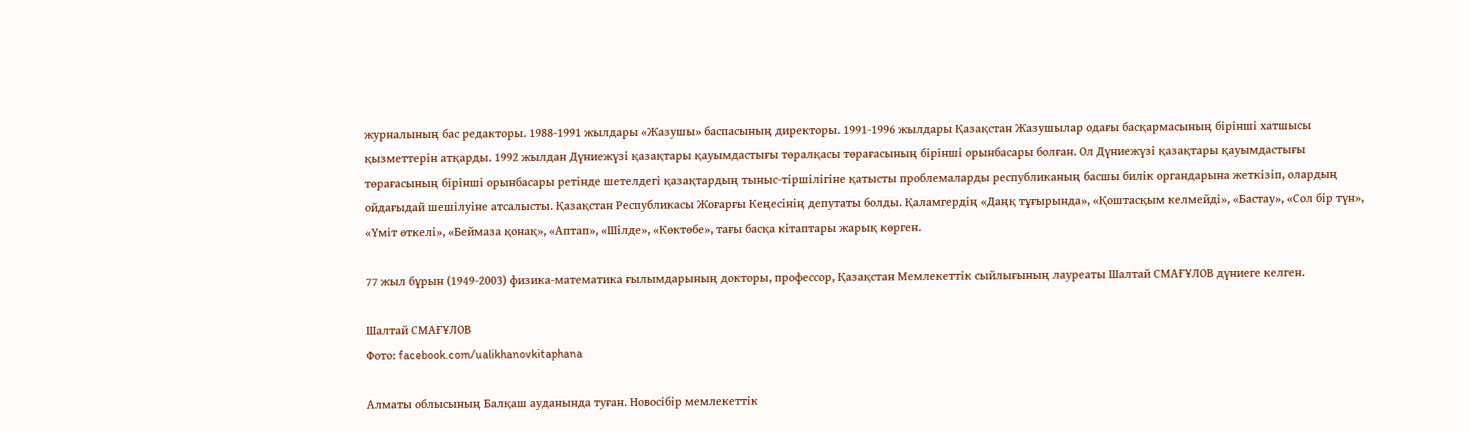журналының бас редакторы. 1988-1991 жылдары «Жазушы» баспасының директоры. 1991-1996 жылдары Қазақстан Жазушылар одағы басқармасының бірінші хатшысы қызметтерін атқарды. 1992 жылдан Дүниежүзі қазақтары қауымдастығы төралқасы төрағасының бірінші орынбасары болған. Ол Дүниежүзі қазақтары қауымдастығы төрағасының бірінші орынбасары ретінде шетелдегі қазақтардың тыныс-тіршілігіне қатысты проблемаларды республиканың басшы билік органдарына жеткізіп, олардың ойдағыдай шешілуіне атсалысты. Қазақстан Республикасы Жоғарғы Кеңесінің депутаты болды. Қаламгердің «Даңқ тұғырында», «Қоштасқым келмейді», «Бастау», «Сол бір түн», «Үміт өткелі», «Беймаза қонақ», «Аптап», «Шілде», «Көктөбе», тағы басқа кітаптары жарық көрген.

77 жыл бұрын (1949-2003) физика-математика ғылымдарының докторы, профессор, Қазақстан Мемлекеттік сыйлығының лауреаты Шалтай СМАҒҰЛОВ дүниеге келген.

Шалтай СМАҒҰЛОВ
Фото: facebook.com/ualikhanovkitaphana

Алматы облысының Балқаш ауданында туған. Новосібір мемлекеттік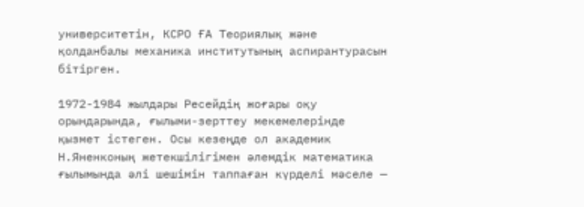университетін, КСРО ҒА Теориялық және қолданбалы механика институтының аспирантурасын бітірген.

1972-1984 жылдары Ресейдің жоғары оқу орындарында, ғылыми-зерттеу мекемелерінде қызмет істеген. Осы кезеңде ол академик Н.Яненконың жетекшілігімен әлемдік математика ғылымында әлі шешімін таппаған күрделі мәселе —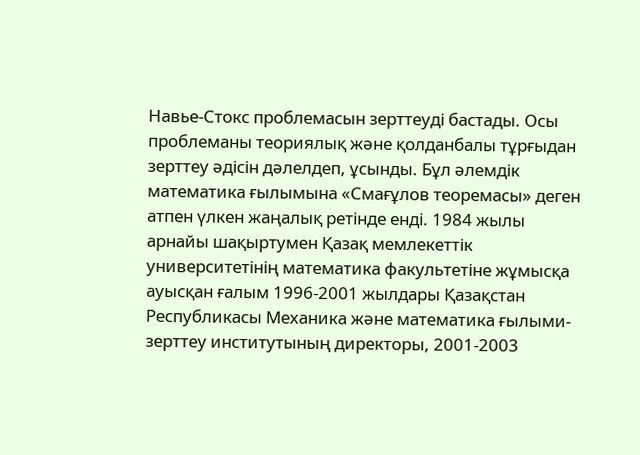Навье-Стокс проблемасын зерттеуді бастады. Осы проблеманы теориялық және қолданбалы тұрғыдан зерттеу әдісін дәлелдеп, ұсынды. Бұл әлемдік математика ғылымына «Смағұлов теоремасы» деген атпен үлкен жаңалық ретінде енді. 1984 жылы арнайы шақыртумен Қазақ мемлекеттік университетінің математика факультетіне жұмысқа ауысқан ғалым 1996-2001 жылдары Қазақстан Республикасы Механика және математика ғылыми-зерттеу институтының директоры, 2001-2003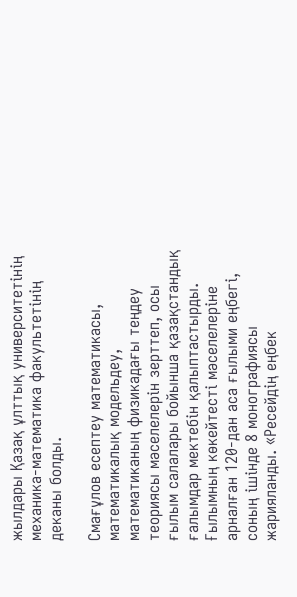жылдары Қазақ ұлттық университетінің механика-математика факультетінің деканы болды.

Смағұлов есептеу математикасы, математикалық модельдеу, математиканың физикадағы теңдеу теориясы мәселелерін зерттеп, осы ғылым салалары бойынша қазақстандық ғалымдар мектебін қалыптастырды. Ғылымның көкейтесті мәселелеріне арналған 120-дан аса ғылыми еңбегі, соның ішінде 8 монографиясы жарияланды. «Ресейдің еңбек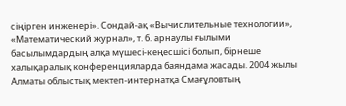сіңірген инженері». Сондай-ақ «Вычислительные технологии», «Математический журнал», т. б. арнаулы ғылыми басылымдардың алқа мүшесі-кеңесшісі болып, бірнеше халықаралық конференцияларда баяндама жасады. 2004 жылы Алматы облыстық мектеп-интернатқа Смағұловтың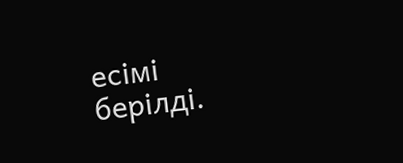есімі берілді.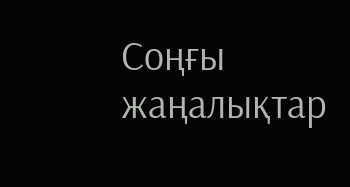Соңғы жаңалықтар